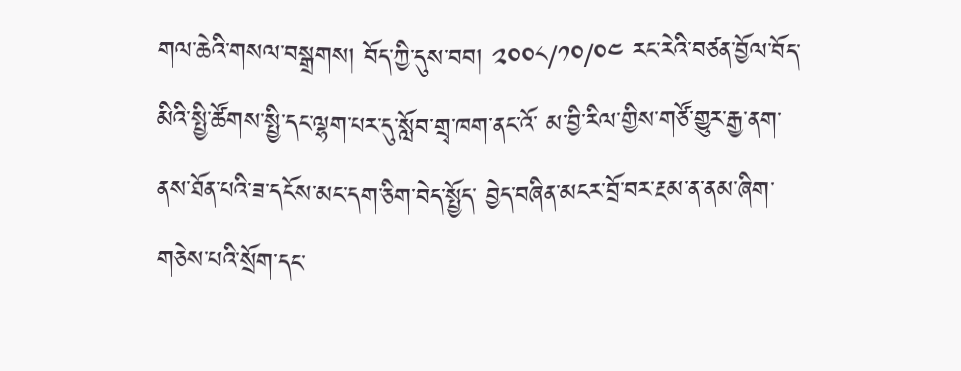གལ་ཆེའི་གསལ་བསྒྲགས། བོད་ཀྱི་དུས་བབ། ༢༠༠༨/༡༠/༠༤ རང་རེའི་བཙན་བྱོལ་བོད་མིའི་སྤྱི་ཚོགས་སྤྱི་དང་ལྷག་པར་དུ་སློབ་གྲྭ་ཁག་ནང་འོ་ མ་བྱི་རིལ་གྱིས་གཙོ་གྱུར་རྒྱ་ནག་ནས་ཐོན་པའི་ཟ་དངོས་མང་དག་ཅིག་བེད་སྤྱོད་ བྱེད་བཞིན་མངར་བྲོ་བར་རྔམ་ན་ནམ་ཞིག་གཅེས་པའི་སྲོག་དང་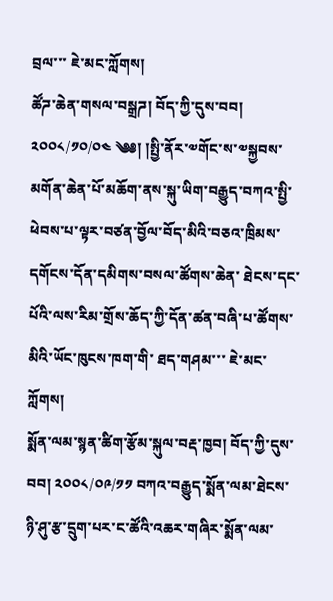བྲལ་་་ ཇེ་མང་ཀློགས།
ཚོཌ་ཆེན་གསལ་བསྒྲཌ། བོད་ཀྱི་དུས་བབ། ༢༠༠༨/༡༠/༠༤ ༄༅། །སྤྱི་ནོར་༧གོང་ས་༧སྐྱབས་མགོན་ཆེན་པོ་མཆོག་ནས་སྐུ་ཡིག་བརྒྱུད་བཀའ་སྤྱི་ ཕེབས་པ་ལྟར་བཙན་བྱོལ་བོད་མིའི་བཅའ་ཁྲིམས་དགོངས་དོན་དམིགས་བསལ་ཚོགས་ཆེན་ ཐེངས་དང་པོའི་ལས་རིམ་གྲོས་ཆོད་ཀྱི་དོན་ཚན་བཞི་པ་ཚོགས་མིའི་ཡོང་ཁུངས་ཁག་གི་ ཐད་གཤམ་་་ ཇེ་མང་ཀློགས།
སྨོན་ལམ་སྙན་ཚིག་རྩོམ་སྐུལ་བརྡ་ཁྱབ། བོད་ཀྱི་དུས་བབ། ༢༠༠༨/༠༩/༡༡ བཀའ་བརྒྱུད་སྨོན་ལམ་ཐེངས་ཉི་ཤུ་རྩ་དྲུག་པར་ང་ཚོའི་འཆར་གཞིར་སྨོན་ལམ་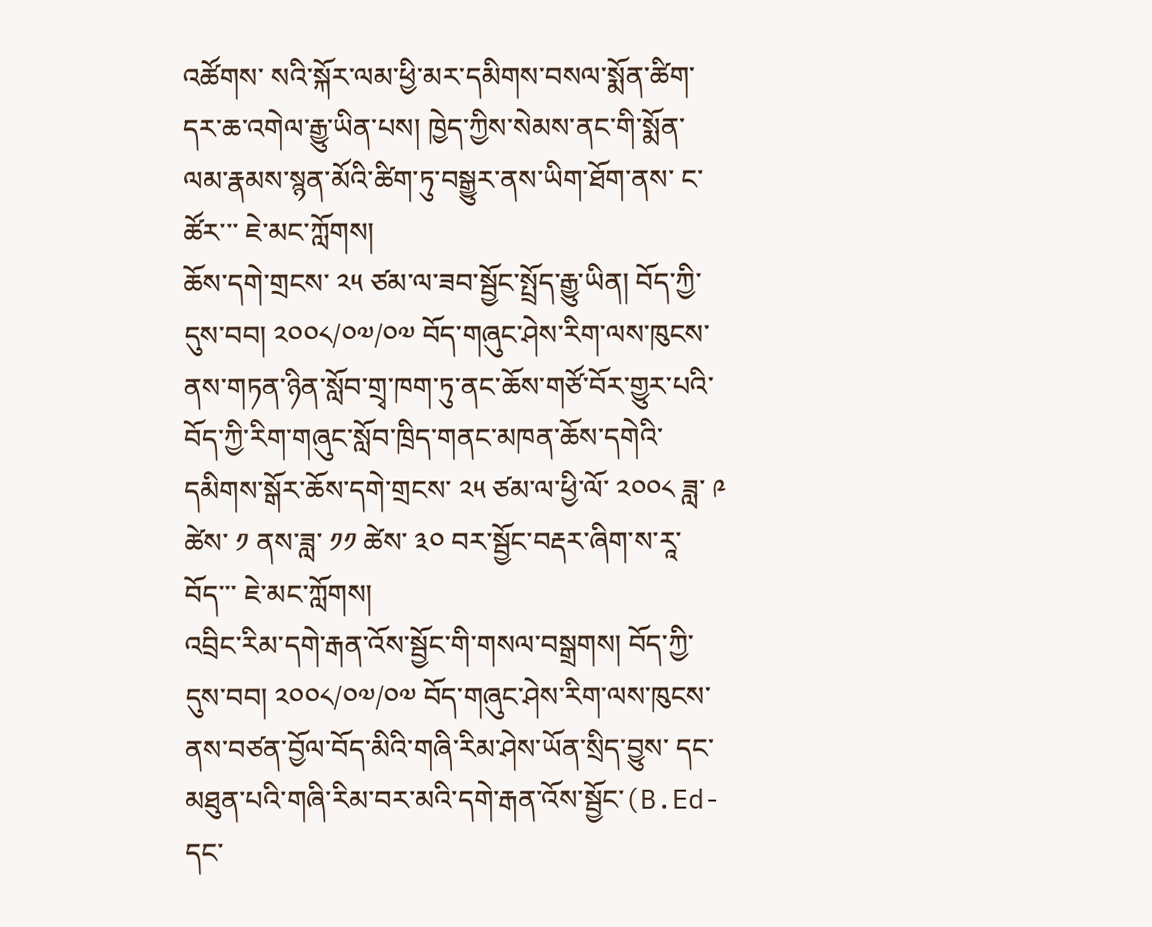འཚོགས་ སའི་སྐོར་ལམ་ཕྱི་མར་དམིགས་བསལ་སྨོན་ཚིག་དར་ཆ་འགེལ་རྒྱུ་ཡིན་པས། ཁྱེད་ཀྱིས་སེམས་ནང་གི་སྨོན་ལམ་རྣམས་སྙན་མོའི་ཚིག་ཏུ་བསྒྱུར་ནས་ཡིག་ཐོག་ནས་ ང་ཚོར་་་ ཇེ་མང་ཀློགས།
ཆོས་དགེ་གྲངས་ ༢༥ ཙམ་ལ་ཟབ་སྦྱོང་སྤྲོད་རྒྱུ་ཡིན། བོད་ཀྱི་དུས་བབ། ༢༠༠༨/༠༧/༠༧ བོད་གཞུང་ཤེས་རིག་ལས་ཁུངས་ནས་གཏན་ཉིན་སློབ་གྲྭ་ཁག་ཏུ་ནང་ཆོས་གཙོ་བོར་གྱུར་པའི་བོད་ཀྱི་རིག་གཞུང་སློབ་ཁྲིད་གནང་མཁན་ཆོས་དགེའི་དམིགས་སྒོར་ཆོས་དགེ་གྲངས་ ༢༥ ཙམ་ལ་ཕྱི་ལོ་ ༢༠༠༨ ཟླ་ ༩ ཚེས་ ༡ ནས་ཟླ་ ༡༡ ཚེས་ ༣༠ བར་སྦྱོང་བརྡར་ཞིག་ས་རཱ་བོད་་་ ཇེ་མང་ཀློགས།
འབྲིང་རིམ་དགེ་རྒན་འོས་སྦྱོང་གི་གསལ་བསྒྲགས། བོད་ཀྱི་དུས་བབ། ༢༠༠༨/༠༧/༠༧ བོད་གཞུང་ཤེས་རིག་ལས་ཁུངས་ནས་བཙན་བྱོལ་བོད་མིའི་གཞི་རིམ་ཤེས་ཡོན་སྲིད་བྱུས་ དང་མཐུན་པའི་གཞི་རིམ་བར་མའི་དགེ་རྒན་འོས་སྦྱོང་(B.Ed-དང་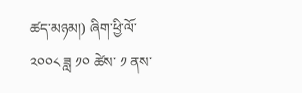ཚད་མཉམ།) ཞིག་ཕྱི་ལོ་ ༢༠༠༨ ཟླ ༡༠ ཚེས་ ༡ ནས་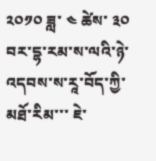༢༠༡༠ ཟླ་ ༤ ཚེས་ ༣༠ བར་དྷ་རམ་ས་ལའི་ཉེ་འདབས་ས་རཱ་བོད་ཀྱི་མཐོ་རིམ་་་ ཇེ་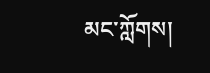མང་ཀློགས།